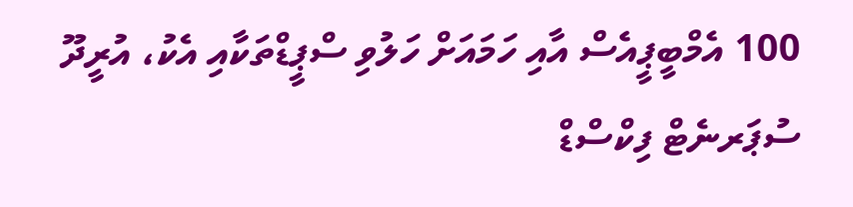100 އެމްބީޕީއެސް އާއި ހަމައަށް ހަލުވި ސްޕީޑްތަކާއި އެކު، އުރީދޫ ސުޕަރނެޓް ފިކްސްޑް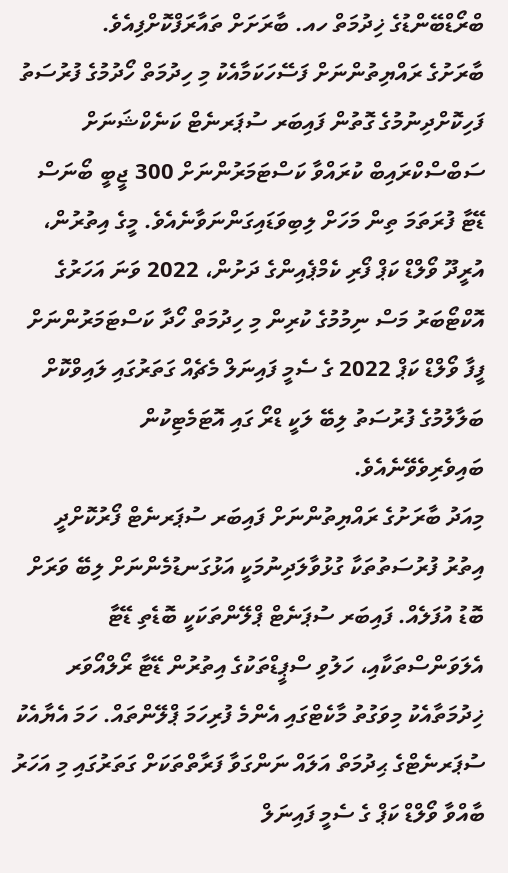ބްރޯޑްބޭންޑުގެ ޚިދުމަތް ހއ. ބާރަށަށް ތައާރަފްކޮށްފިއެވެ.
ބާރަށުގެ ރައްޔިތުންނަށް ފަސޭހަކަމާއެކު މި ހިދުމަތް ހޯދުމުގެ ފުރުސަތު ފަހިކޮށްދިނުމުގެ ގޮތުން ފައިބަރ ސުޕަރނެޓް ކަނެކްޝަނަށް ސަބްސްކްރައިބް ކުރައްވާ ކަސްޓަމަރުންނަށް 300 ޖީބީ ބޯނަސް ޑޭޓާ ފުރަތަމަ ތިން މަހަށް ލިބިވަޑައިގަންނަވާނެއެވެ. މީގެ އިތުރުން، އުރީދޫ ވޯލްޑް ކަޕް ފޯރި ކެމްޕެއިންގެ ދަށުން، 2022 ވަނަ އަހަރުގެ އޮކްޓޯބަރު މަސް ނިމުމުގެ ކުރިން މި ހިދުމަތް ހޯދާ ކަސްޓަމަރުންނަށް ފީފާ ވޯލްޑް ކަޕް 2022 ގެ ސެމީ ފައިނަލް މެޗެއް ގަތަރުގައި ލައިވްކޮށް ބަލާލުމުގެ ފުރުސަތު ލިބޭ ލަކީ ޑްރޯ ގައި އޮޓަމެޓިކުން ބައިވެރިވެވޭނެއެވެ.
މިއަދު ބާރަށުގެ ރައްޔިތުންނަށް ފައިބަރ ސުޕަރނެޓް ފޯރުކޮށްދީ އިތުރު ފުރުސަތުތަކާ ގުޅުވާލަދިނުމަކީ އަޅުގަނޑުމެންނަށް ލިބޭ ވަރަށް ބޮޑު އުފަލެއް. ފައިބަރ ސުޕަނެޓް ޕްލޭންތަކަކީ ބޮޑެތި ޑޭޓާ އެލަވަންސްތަކާއި، ހަލުވި ސްޕީޑްތަކުގެ އިތުރުން ޑޭޓާ ރޯލްއޯވަރ ޚިދުމަތާއެކު މިވަގުތު މާކެޓްގައި އެންމެ ފުރިހަމަ ޕްލޭންތައް. ހަމަ އެޔާއެކު ސުޕަރނެޓްގެ ޙިދުމަތް އަލައް ނަންގަވާ ފަރާތްތަކަށް ގަތަރުގައި މި އަހަރު ބާއްވާ ވޯލްޑް ކަޕް ގެ ސެމީ ފައިނަލް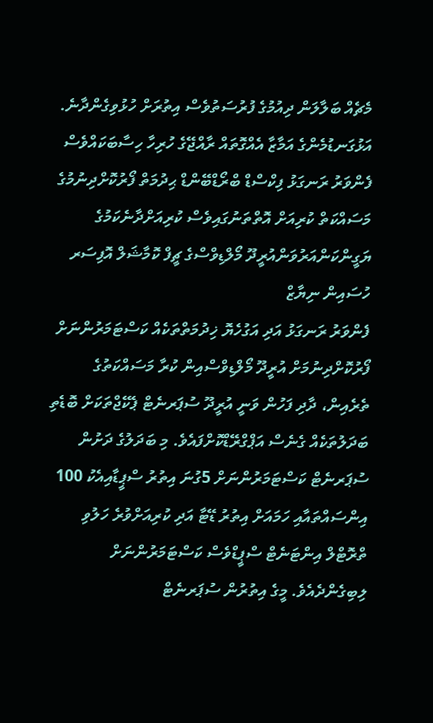މެޗެއް ބަލާލަން ދިއުމުގެ ފުރުސަތުވެސް އިތުރަށް ހުޅުވިގެންދާނެ. އަޅުގަނޑުމެންގެ އަމާޒާ އެއްގޮތައް ރާއްޖޭގެ ހުރިހާ ހިސާބަކައްވެސް ފެންވަރު ރަނގަޅު ފިކްސްޑް ބްރޯޑްބޭންޑް ޙިދުމަތް ފޯރުކޮށްދިނުމުގެ މަސައްކަތް ކުރިއަށް އޮތްތަނުގައިވެސް ކުރިއަށްދާނެކަމުގެ ޔަގީންކަންއަރުވަންއުރީދޫ މޯލްޑިވްސްގެ ޗީފް ކޮމާޝަލް އޮފިސަރ ހުސައިން ނިޔާޒް
ފެންވަރު ރަނގަޅު އަދި އަގުހެޔޮ ޚިދުމަތްތަކެއް ކަސްޓަމަރުންނަށް ފޯރުކޮށްދިނުމަށް އުރީދޫ މޯލްޑިވްސްއިން ކުރާ މަސައްކަތުގެ ތެރެއިން، ދާދި ފަހުން ވަނީ އުރީދޫ ސުޕަރނެޓް ޕެކޭޖްތަކަށް ބޮޑެތި ބަދަލުތަކެއް ގެނެސް އަޕްގްރޭޑްކޮށްފައެވެ. މި ބަދަލުގެ ދަށުން ސުޕަރނެޓް ކަސްޓަމަރުންނަށް 5ގުނަ އިތުރު ސްޕީޑާއިއެކު 100 އިންސައްތައާއި ހަމައަށް އިތުރު ޑޭޓާ އަދި ކުރިއަށްވުރެ ހަލުވި ތްރޮޓްލް އިންޓަނެޓް ސްޕީޑްވެސް ކަސްޓަމަރުންނަށް ލިބިގެންދެއެވެ. މީގެ އިތުރުން ސުޕަރނެޓް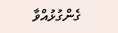ގެންގުޅުއްވާ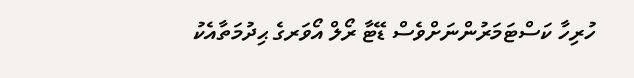ހުރިހާ ކަސްޓަމަރުންނަށްވެސް ޑޭޓާ ރޯލް އޯވަރގެ ޙިދުމަތާއެކު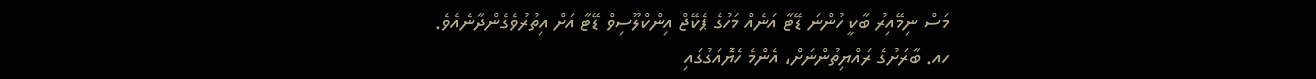މަސް ނިމޭއިރު ބާކީ ހުންނަ ޑޭޓާ އަނެއް މަހުގެ ޕެކޭޖް އިންކްލޫސިވް ޑޭޓާ އަށް އިތުރުވެގެންދާނެއެވެ.
ހއ. ބާރަށުގެ ރައްޔިތުންނަށް، އެންމެ ހެޔޮއަގުގައި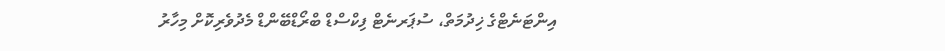އިންޓަނެޓްގެ ޚިދުމަތް، ސުޕަރނެޓް ފިކްސްޑް ބްރޯޑްބޭންޑް މެދުވެރިކޮށް މިހާރު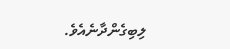ލިބިގެންދާނެއެވެ.